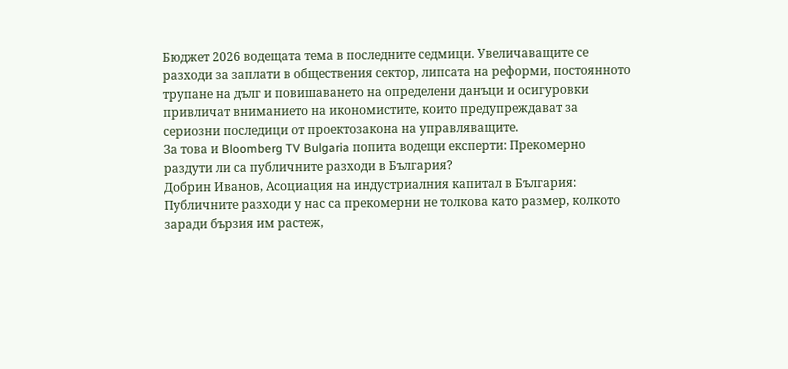Бюджет 2026 водещата тема в последните седмици. Увеличаващите се разходи за заплати в обществения сектор, липсата на реформи, постоянното трупане на дълг и повишаването на определени данъци и осигуровки привличат вниманието на икономистите, които предупреждават за сериозни последици от проектозакона на управляващите.
За това и Bloomberg TV Bulgaria попита водещи експерти: Прекомерно раздути ли са публичните разходи в България?
Добрин Иванов, Асоциация на индустриалния капитал в България:
Публичните разходи у нас са прекомерни не толкова като размер, колкото заради бързия им растеж,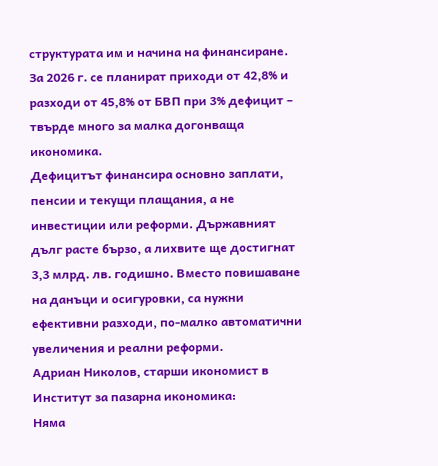структурата им и начина на финансиране. За 2026 г. се планират приходи от 42,8% и разходи от 45,8% от БВП при 3% дефицит – твърде много за малка догонваща икономика.
Дефицитът финансира основно заплати, пенсии и текущи плащания, а не инвестиции или реформи. Държавният дълг расте бързо, а лихвите ще достигнат 3,3 млрд. лв. годишно. Вместо повишаване на данъци и осигуровки, са нужни ефективни разходи, по-малко автоматични увеличения и реални реформи.
Адриан Николов, старши икономист в Институт за пазарна икономика:
Няма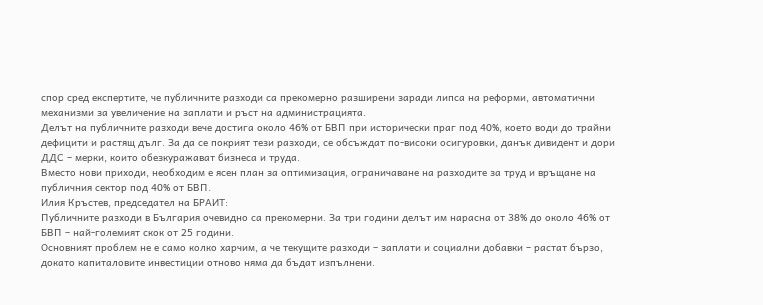спор сред експертите, че публичните разходи са прекомерно разширени заради липса на реформи, автоматични механизми за увеличение на заплати и ръст на администрацията.
Делът на публичните разходи вече достига около 46% от БВП при исторически праг под 40%, което води до трайни дефицити и растящ дълг. За да се покрият тези разходи, се обсъждат по-високи осигуровки, данък дивидент и дори ДДС – мерки, които обезкуражават бизнеса и труда.
Вместо нови приходи, необходим е ясен план за оптимизация, ограничаване на разходите за труд и връщане на публичния сектор под 40% от БВП.
Илия Кръстев, председател на БРАИТ:
Публичните разходи в България очевидно са прекомерни. За три години делът им нарасна от 38% до около 46% от БВП – най-големият скок от 25 години.
Основният проблем не е само колко харчим, а че текущите разходи – заплати и социални добавки – растат бързо, докато капиталовите инвестиции отново няма да бъдат изпълнени.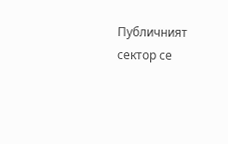Публичният сектор се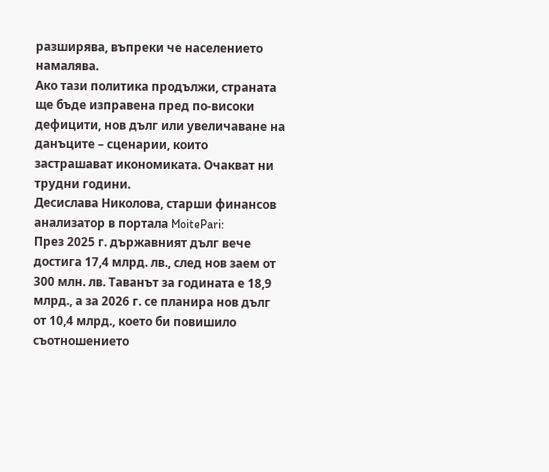разширява, въпреки че населението намалява.
Ако тази политика продължи, страната ще бъде изправена пред по-високи дефицити, нов дълг или увеличаване на данъците – сценарии, които застрашават икономиката. Очакват ни трудни години.
Десислава Николова, старши финансов анализатор в портала MoitePari:
През 2025 г. държавният дълг вече достига 17,4 млрд. лв., след нов заем от 300 млн. лв. Таванът за годината е 18,9 млрд., а за 2026 г. се планира нов дълг от 10,4 млрд., което би повишило съотношението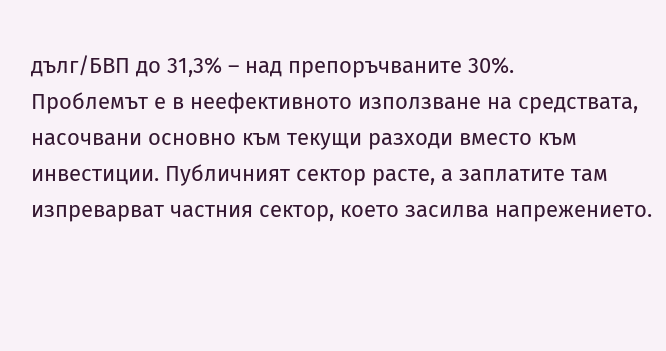дълг/БВП до 31,3% – над препоръчваните 30%.
Проблемът е в неефективното използване на средствата, насочвани основно към текущи разходи вместо към инвестиции. Публичният сектор расте, а заплатите там изпреварват частния сектор, което засилва напрежението.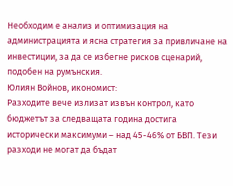Необходим е анализ и оптимизация на администрацията и ясна стратегия за привличане на инвестиции, за да се избегне рисков сценарий, подобен на румънския.
Юлиян Войнов, икономист:
Разходите вече излизат извън контрол, като бюджетът за следващата година достига исторически максимуми – над 45-46% от БВП. Тези разходи не могат да бъдат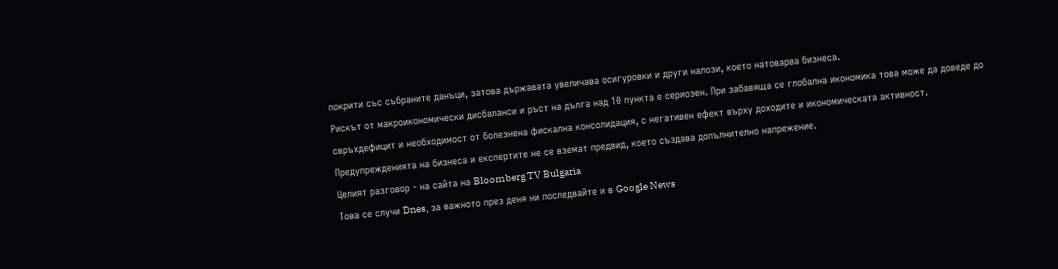покрити със събраните данъци, затова държавата увеличава осигуровки и други налози, което натоварва бизнеса.
Рискът от макроикономически дисбаланси и ръст на дълга над 10 пункта е сериозен. При забавяща се глобална икономика това може да доведе до свръхдефицит и необходимост от болезнена фискална консолидация, с негативен ефект върху доходите и икономическата активност.
Предупрежденията на бизнеса и експертите не се вземат предвид, което създава допълнително напрежение.
Целият разговор - на сайта на Bloomberg TV Bulgaria
Това се случи Dnes, за важното през деня ни последвайте и в Google News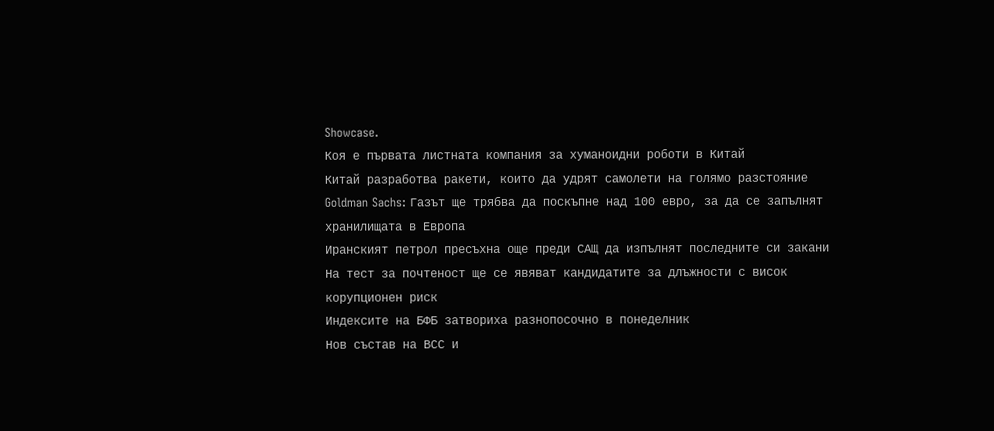Showcase.
Коя е първата листната компания за хуманоидни роботи в Китай
Китай разработва ракети, които да удрят самолети на голямо разстояние
Goldman Sachs: Газът ще трябва да поскъпне над 100 евро, за да се запълнят хранилищата в Европа
Иранският петрол пресъхна още преди САЩ да изпълнят последните си закани
На тест за почтеност ще се явяват кандидатите за длъжности с висок корупционен риск
Индексите на БФБ затвориха разнопосочно в понеделник
Нов състав на ВСС и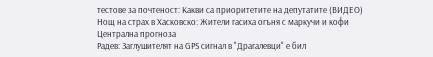тестове за почтеност: Какви са приоритетите на депутатите (ВИДЕО)
Нощ на страх в Хасковско: Жители гасиха огъня с маркучи и кофи
Централна прогноза
Радев: Заглушителят на GPS сигнал в "Драгалевци" е бил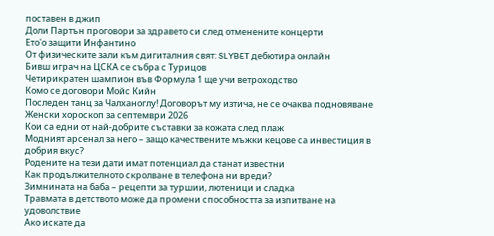поставен в джип
Доли Партън проговори за здравето си след отменените концерти
Ето'о защити Инфантино
От физическите зали към дигиталния свят: SLYBET дебютира онлайн
Бивш играч на ЦСКА се събра с Турицов
Четирикратен шампион във Формула 1 ще учи ветроходство
Комо се договори Мойс Кийн
Последен танц за Чалханоглу! Договорът му изтича, не се очаква подновяване
Женски хороскоп за септември 2026
Кои са едни от най-добрите съставки за кожата след плаж
Модният арсенал за него – защо качествените мъжки кецове са инвестиция в добрия вкус?
Родените на тези дати имат потенциал да станат известни
Как продължителното скролване в телефона ни вреди?
Зимнината на баба – рецепти за туршии, лютеници и сладка
Травмата в детството може да промени способността за изпитване на удоволствие
Ако искате да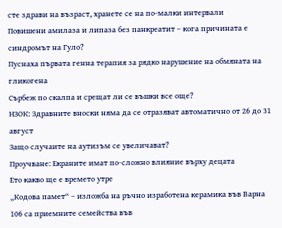сте здрави на възраст, хранете се на по-малки интервали
Повишени амилаза и липаза без панкреатит – кога причината е синдромът на Гуло?
Пуснаха първата генна терапия за рядко нарушение на обмяната на гликогена
Сърбеж по скалпа и срещат ли се въшки все още?
НЗОК: Здравните вноски няма да се отразяват автоматично от 26 до 31 август
Защо случаите на аутизъм се увеличават?
Проучване: Екраните имат по-сложно влияние върху децата
Ето какво ще е времето утре
„Кодова памет“ – изложба на ръчно изработена керамика във Варна
106 са приемните семейства във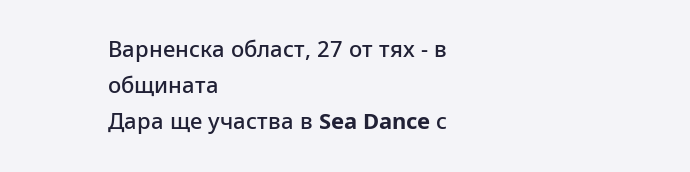Варненска област, 27 от тях - в общината
Дара ще участва в Sea Dance с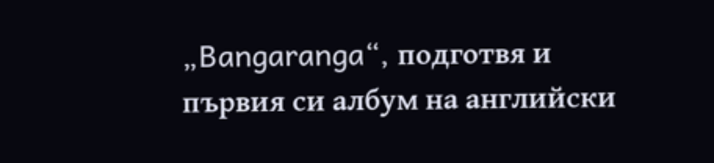„Bangaranga“, подготвя и първия си албум на английски